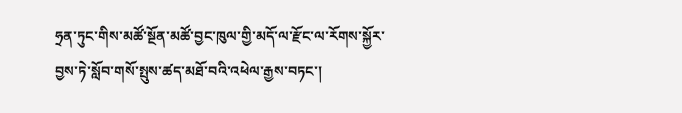ཧྲན་ཏུང་གིས་མཚོ་སྔོན་མཚོ་བྱང་ཁུལ་གྱི་མདོ་ལ་རྫོང་ལ་རོགས་སྐྱོར་བྱས་ཏེ་སློབ་གསོ་སྤུས་ཚད་མཐོ་བའི་འཕེལ་རྒྱས་བཏང་།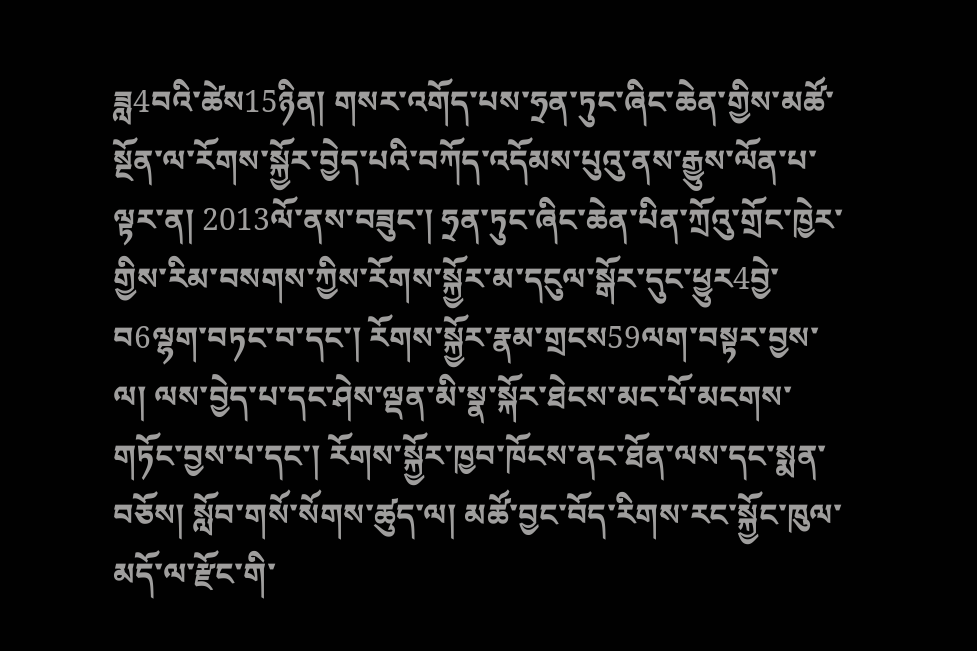ཟླ4བའི་ཚེས15ཉིན། གསར་འགོད་པས་ཧྲན་ཏུང་ཞིང་ཆེན་གྱིས་མཚོ་སྔོན་ལ་རོགས་སྐྱོར་བྱེད་པའི་བཀོད་འདོམས་པུའུ་ནས་རྒྱུས་ལོན་པ་ལྟར་ན། 2013ལོ་ནས་བཟུང་། ཧྲན་ཏུང་ཞིང་ཆེན་པིན་ཀྲོའུ་གྲོང་ཁྱེར་གྱིས་རིམ་བསགས་ཀྱིས་རོགས་སྐྱོར་མ་དངུལ་སྒོར་དུང་ཕྱུར4བྱེ་བ6ལྷག་བཏང་བ་དང་། རོགས་སྐྱོར་རྣམ་གྲངས59ལག་བསྟར་བྱས་ལ། ལས་བྱེད་པ་དང་ཤེས་ལྡན་མི་སྣ་སྐོར་ཐེངས་མང་པོ་མངགས་གཏོང་བྱས་པ་དང་། རོགས་སྐྱོར་ཁྱབ་ཁོངས་ནང་ཐོན་ལས་དང་སྨན་བཅོས། སློབ་གསོ་སོགས་ཚུད་ལ། མཚོ་བྱང་བོད་རིགས་རང་སྐྱོང་ཁུལ་མདོ་ལ་རྫོང་གི་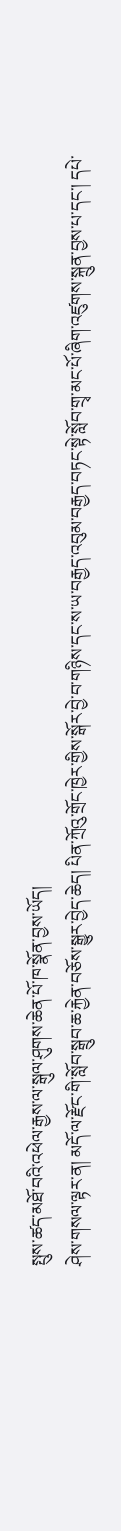སྤུས་ཚད་མཐོ་བའི་འཕེལ་རྒྱས་ལ་སྒུལ་ཤུགས་ཆེན་པོ་ཁ་སྣོན་བྱས་ཡོད།
ཤེས་གསལ་ལྟར་ན། མདོ་ལ་རྫོང་གི་སློབ་སྒྲུབ་ཆ་རྐྱེན་བཅོས་སྒྱུར་བྱེད་ཆེད། པིན་ཀྲོའུ་གྲོང་ཁྱེར་གྱིས་སྒོར་བྱེ་བ་གཉིས་དང་ས་ཡ་བརྒྱད་འབུམ་བརྒྱད་བཏང་སྟེ་སློབ་གྲྭ་མང་པོ་ཞིག་འཛུགས་སྐྲུན་བྱས་པ་དང་། དཔེ་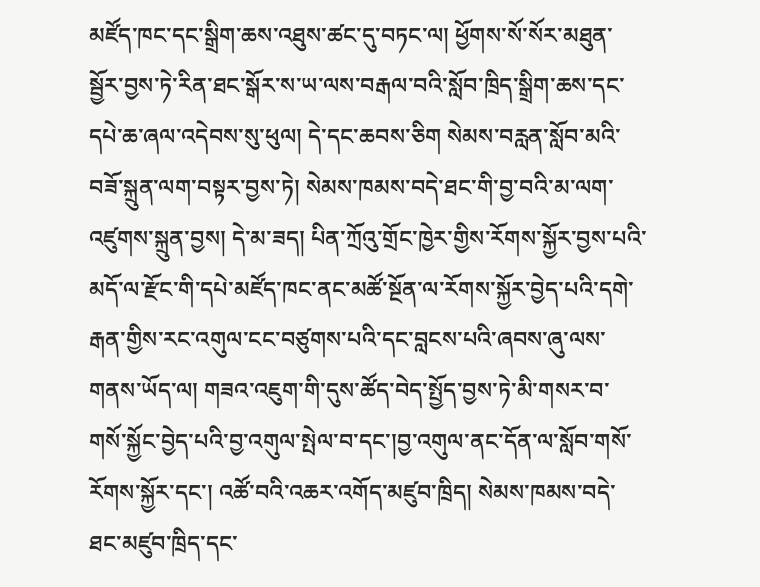མཛོད་ཁང་དང་སྒྲིག་ཆས་འཐུས་ཚང་དུ་བཏང་ལ། ཕྱོགས་སོ་སོར་མཐུན་སྦྱོར་བྱས་ཏེ་རིན་ཐང་སྒོར་ས་ཡ་ལས་བརྒལ་བའི་སློབ་ཁྲིད་སྒྲིག་ཆས་དང་དཔེ་ཆ་ཞལ་འདེབས་སུ་ཕུལ། དེ་དང་ཆབས་ཅིག སེམས་བརླན་སློབ་མའི་བཟོ་སྐྲུན་ལག་བསྟར་བྱས་ཏེ། སེམས་ཁམས་བདེ་ཐང་གི་བྱ་བའི་མ་ལག་འཛུགས་སྐྲུན་བྱས། དེ་མ་ཟད། པིན་ཀྲོའུ་གྲོང་ཁྱེར་གྱིས་རོགས་སྐྱོར་བྱས་པའི་མདོ་ལ་རྫོང་གི་དཔེ་མཛོད་ཁང་ནང་མཚོ་སྔོན་ལ་རོགས་སྐྱོར་བྱེད་པའི་དགེ་རྒན་གྱིས་རང་འགུལ་ངང་བཙུགས་པའི་དང་བླངས་པའི་ཞབས་ཞུ་ལས་གནས་ཡོད་ལ། གཟའ་འཇུག་གི་དུས་ཚོད་བེད་སྤྱོད་བྱས་ཏེ་མི་གསར་བ་གསོ་སྐྱོང་བྱེད་པའི་བྱ་འགུལ་སྤེལ་བ་དང་།བྱ་འགུལ་ནང་དོན་ལ་སློབ་གསོ་རོགས་སྐྱོར་དང་། འཚོ་བའི་འཆར་འགོད་མཛུབ་ཁྲིད། སེམས་ཁམས་བདེ་ཐང་མཛུབ་ཁྲིད་དང་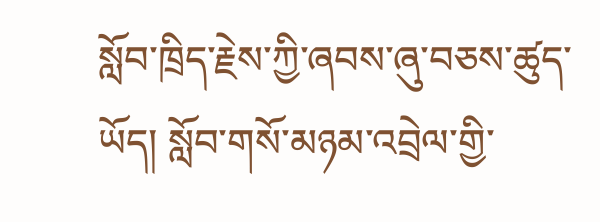སློབ་ཁྲིད་རྗེས་ཀྱི་ཞབས་ཞུ་བཅས་ཚུད་ཡོད། སློབ་གསོ་མཉམ་འབྲེལ་གྱི་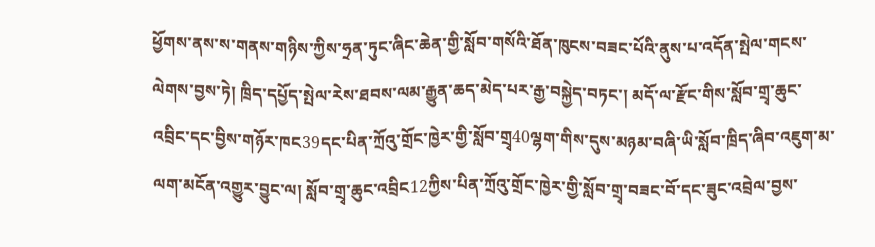ཕྱོགས་ནས་ས་གནས་གཉིས་ཀྱིས་ཧྲན་ཏུང་ཞིང་ཆེན་གྱི་སློབ་གསོའི་ཐོན་ཁུངས་བཟང་པོའི་ནུས་པ་འདོན་སྤེལ་གངས་ལེགས་བྱས་ཏེ། ཁྲིད་དཔྱོད་སྤེལ་རེས་ཐབས་ལམ་རྒྱུན་ཆད་མེད་པར་རྒྱ་བསྐྱེད་བཏང་། མདོ་ལ་རྫོང་གིས་སློབ་གྲྭ་ཆུང་འབྲིང་དང་བྱིས་གཉོར་ཁང39དང་པིན་ཀྲོའུ་གྲོང་ཁྱེར་གྱི་སློབ་གྲྭ40ལྷག་གིས་དུས་མཉམ་བཞི་ཡི་སློབ་ཁྲིད་ཞིབ་འཇུག་མ་ལག་མངོན་འགྱུར་བྱུང་ལ། སློབ་གྲྭ་ཆུང་འབྲིང12ཀྱིས་པིན་ཀྲོའུ་གྲོང་ཁྱེར་གྱི་སློབ་གྲྭ་བཟང་བོ་དང་ཟུང་འབྲེལ་བྱས་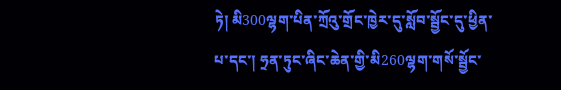ཏེ། མི300ལྷག་པིན་ཀྲོའུ་གྲོང་ཁྱེར་དུ་སློབ་སྦྱོང་དུ་ཕྱིན་པ་དང་། ཧྲན་ཏུང་ཞིང་ཆེན་གྱི་མི260ལྷག་གསོ་སྦྱོང་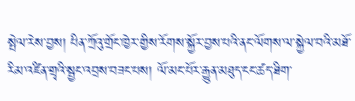སྤེལ་རེས་བྱས། པིན་ཀྲོའུ་གྲོང་ཁྱེར་གྱིས་རོགས་སྐྱོར་བྱས་པའི་ནང་ལོགས་ལ་སྐྱེལ་བའི་མཐོ་རིམ་འཛིན་གྲྭའི་སྦྱང་འབྲས་བཟང་པས། ལོ་མང་པོར་རྒྱུན་མཐུད་ངང་ཚད་ཐིག་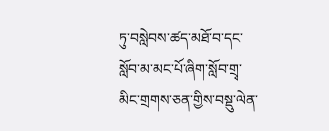ཏུ་བསླེབས་ཚད་མཐོ་བ་དང་སློབ་མ་མང་པོ་ཞིག་སློབ་གྲྭ་མིང་གྲགས་ཅན་གྱིས་བསྡུ་ལེན་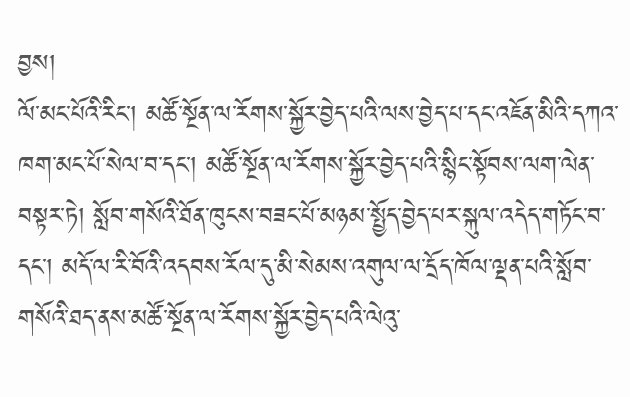བྱས།
ལོ་མང་པོའི་རིང་། མཚོ་སྔོན་ལ་རོགས་སྐྱོར་བྱེད་པའི་ལས་བྱེད་པ་དང་འཇོན་མིའི་དཀའ་ཁག་མང་པོ་སེལ་བ་དང་། མཚོ་སྔོན་ལ་རོགས་སྐྱོར་བྱེད་པའི་སྙིང་སྟོབས་ལག་ལེན་བསྟར་ཏེ། སློབ་གསོའི་ཐོན་ཁུངས་བཟང་པོ་མཉམ་སྤྱོད་བྱེད་པར་སྐུལ་འདེད་གཏོང་བ་དང་། མདོ་ལ་རི་བོའི་འདབས་རོལ་དུ་མི་སེམས་འགུལ་ལ་དྲོད་ཁོལ་ལྡན་པའི་སློབ་གསོའི་ཐད་ནས་མཚོ་སྔོན་ལ་རོགས་སྐྱོར་བྱེད་པའི་ལེའུ་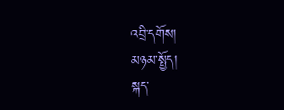འབྲི་དགོས།
མཉམ་སྤྱོད།
སྐད་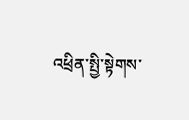འཕྲིན་སྤྱི་སྟེགས་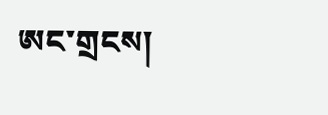ཨང་གྲངས།